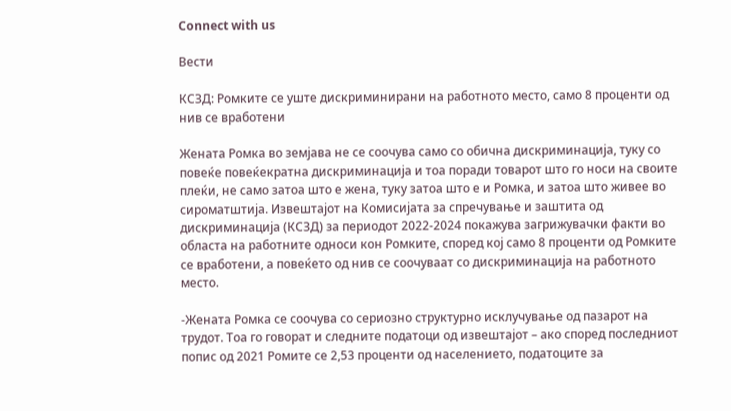Connect with us

Вести

КСЗД: Ромките се уште дискриминирани на работното место, само 8 проценти од нив се вработени

Жената Ромка во земјава не се соочува само со обична дискриминација, туку со повеќе повеќекратна дискриминација и тоа поради товарот што го носи на своите плеќи, не само затоа што е жена, туку затоа што е и Ромка, и затоа што живее во сироматштија. Извештајот на Комисијата за спречување и заштита од дискриминација (КСЗД) за периодот 2022-2024 покажува загрижувачки факти во областа на работните односи кон Ромките, според кој само 8 проценти од Ромките се вработени, а повеќето од нив се соочуваат со дискриминација на работното место.

-Жената Ромка се соочува со сериозно структурно исклучување од пазарот на трудот. Тоа го говорат и следните податоци од извештајот – ако според последниот попис од 2021 Ромите се 2,53 проценти од населението, податоците за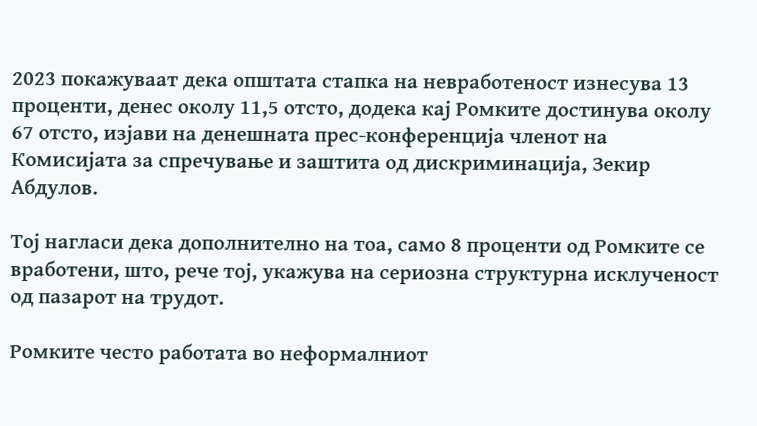2023 покажуваат дека општата стапка на невработеност изнесува 13 проценти, денес околу 11,5 отсто, додека кај Ромките достинува околу 67 отсто, изјави на денешната прес-конференција членот на Комисијата за спречување и заштита од дискриминација, Зекир Абдулов.

Тој нагласи дека дополнително на тоа, само 8 проценти од Ромките се вработени, што, рече тој, укажува на сериозна структурна исклученост од пазарот на трудот.

Ромките често работата во неформалниот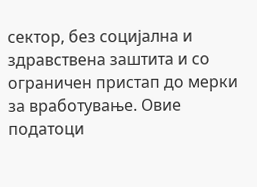сектор, без социјална и здравствена заштита и со ограничен пристап до мерки за вработување. Овие податоци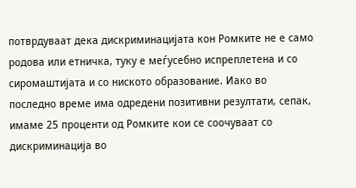потврдуваат дека дискриминацијата кон Ромките не е само родова или етничка, туку е меѓусебно испреплетена и со сиромаштијата и со ниското образование. Иако во последно време има одредени позитивни резултати, сепак, имаме 25 проценти од Ромките кои се соочуваат со дискриминација во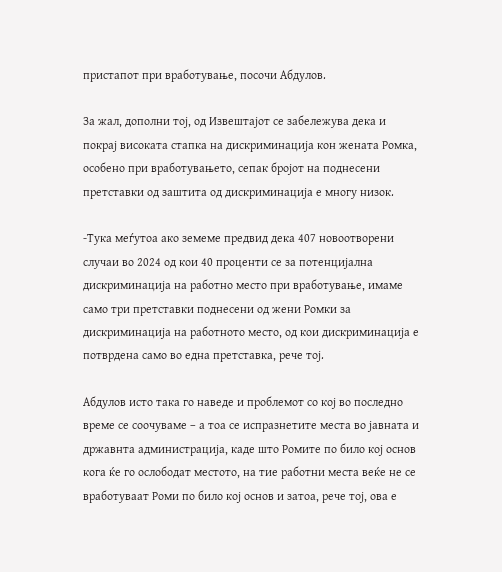пристапот при вработување, посочи Абдулов.

За жал, дополни тој, од Извештајот се забележува дека и покрај високата стапка на дискриминација кон жената Ромка, особено при вработувањето, сепак бројот на поднесени претставки од заштита од дискриминација е многу низок.

-Тука меѓутоа ако земеме предвид дека 407 новоотворени случаи во 2024 од кои 40 проценти се за потенцијална дискриминација на работно место при вработување, имаме само три претставки поднесени од жени Ромки за дискриминација на работното место, од кои дискриминација е потврдена само во една претставка, рече тој.

Абдулов исто така го наведе и проблемот со кој во последно време се соочуваме – а тоа се испразнетите места во јавната и државнта администрација, каде што Ромите по било кој основ кога ќе го ослободат местото, на тие работни места веќе не се вработуваат Роми по било кој основ и затоа, рече тој, ова е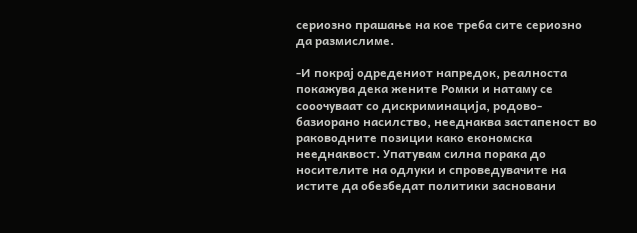сериозно прашање на кое треба сите сериозно да размислиме.

-И покрај одредениот напредок, реалноста покажува дека жените Ромки и натаму се сооочуваат со дискриминација, родово-базиорано насилство, нееднаква застапеност во раководните позиции како економска нееднаквост. Упатувам силна порака до носителите на одлуки и спроведувачите на истите да обезбедат политики засновани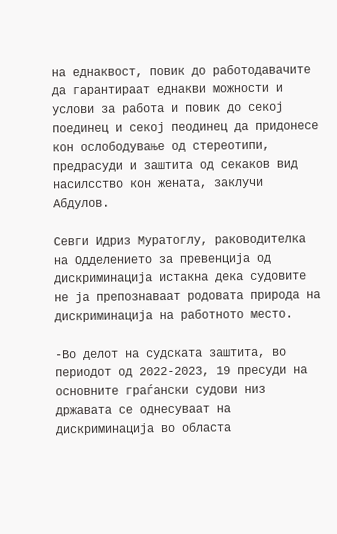на еднаквост, повик до работодавачите да гарантираат еднакви можности и услови за работа и повик до секој поединец и секој пеодинец да придонесе кон ослободување од стереотипи, предрасуди и заштита од секаков вид насилсство кон жената, заклучи Абдулов.

Севги Идриз Муратоглу, раководителка на Одделението за превенција од дискриминација истакна дека судовите не ја препознаваат родовата природа на дискриминација на работното место.

-Во делот на судската заштита, во периодот од 2022-2023, 19 пресуди на основните граѓански судови низ државата се однесуваат на дискриминација во областа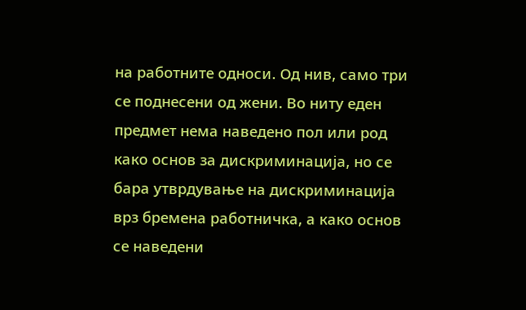на работните односи. Од нив, само три се поднесени од жени. Во ниту еден предмет нема наведено пол или род како основ за дискриминација, но се бара утврдување на дискриминација врз бремена работничка, а како основ се наведени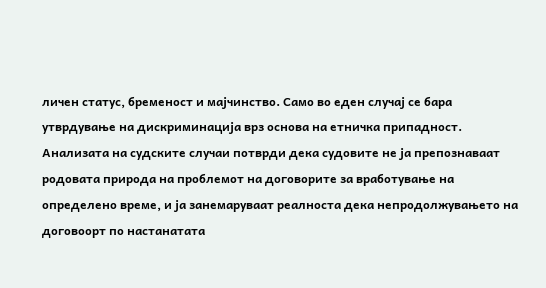личен статус, бременост и мајчинство. Само во еден случај се бара утврдување на дискриминација врз основа на етничка припадност. Анализата на судските случаи потврди дека судовите не ја препознаваат родовата природа на проблемот на договорите за вработување на определено време, и ја занемаруваат реалноста дека непродолжувањето на договоорт по настанатата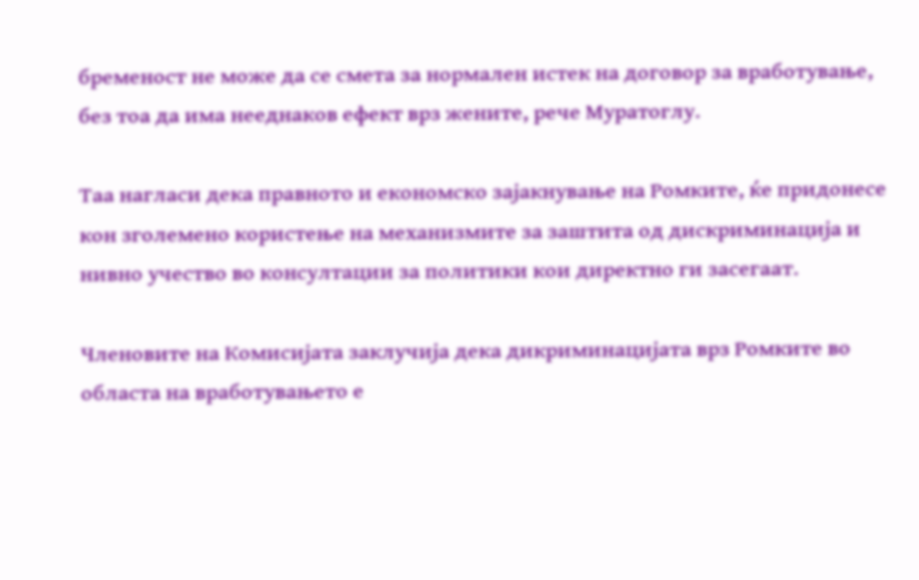бременост не може да се смета за нормален истек на договор за вработување, без тоа да има нееднаков ефект врз жените, рече Муратоглу.

Таа нагласи дека правното и економско зајакнување на Ромките, ќе придонесе кон зголемено користење на механизмите за заштита од дискриминација и нивно учество во консултации за политики кои директно ги засегаат.

Членовите на Комисијата заклучија дека дикриминацијата врз Ромките во областа на вработувањето е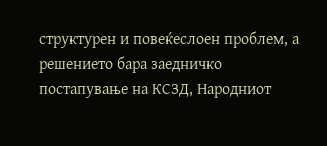структурен и повеќеслоен проблем, а решението бара заедничко постапување на КСЗД, Народниот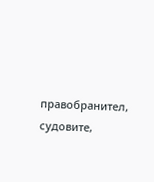правобранител, судовите,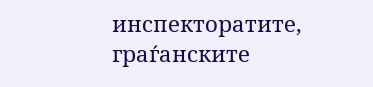инспекторатите, граѓанските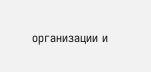организации и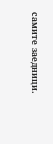самите заедници.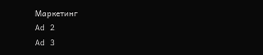Маркетинг
Ad 2
Ad 3